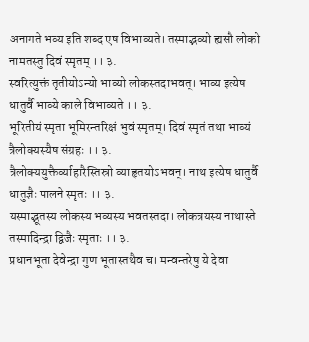अनागते भव्य इति शब्द एष विभाव्यते। तस्माद्भव्यो ह्यसौ लोको नामतस्तु दिवं स्मृतम् ।। ३.
स्वरित्युक्तं तृतीयोऽन्यो भाव्यो लोकस्तदाभवत्। भाव्य इत्येष धातुर्वै भाव्ये काले विभाव्यते ।। ३.
भूरितीयं स्मृता भूमिरन्तरिक्षं भुवं स्मृतम्। दिवं स्मृतं तथा भाव्यं त्रैलोक्यस्यैष संग्रहः ।। ३.
त्रैलोक्ययुक्तैर्व्याहारैस्तिस्रो व्याहृतयोऽभवन्। नाथ इत्येष धातुर्वै धातुज्ञैः पालने स्मृतः ।। ३.
यस्माद्भूतस्य लोकस्य भव्यस्य भवतस्तदा। लोकत्रयस्य नाथास्ते तस्मादिन्द्रा द्विजैः स्मृताः ।। ३.
प्रधानभूता देवेन्द्रा गुण भूतास्तथैव च। मन्वन्तरेषु ये देवा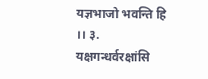यज्ञभाजो भवन्ति हि ।। ३.
यक्षगन्धर्वरक्षांसि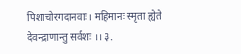पिशाचोरगदानवाः। महिमानः स्मृता ह्येते देवन्द्राणान्तु सर्वशः ।। ३.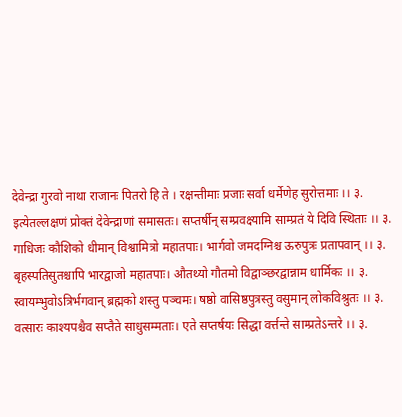देवेन्द्रा गुरवो नाथा राजानः पितरो हि ते । रक्षन्तीमाः प्रजाः सर्वा धर्मेणेह सुरोत्तमाः ।। ३.
इत्येतल्लक्षणं प्रोक्तं देवेन्द्राणां समासतः। सप्तर्षीन् सम्प्रवक्ष्यामि साम्प्रतं ये दिवि स्थिताः ।। ३.
गाधिजः कौशिको धीमान् विश्वामित्रो महातपाः। भार्गवो जमदग्निश्च ऊरुपुत्रः प्रतापवान् ।। ३.
बृहस्पतिसुतश्चापि भारद्वाजो महातपाः। औतथ्यो गौतमो विद्वाञ्छरद्वान्नाम धार्मिकः ।। ३.
स्वायम्भुवोऽत्रिर्भगवान् ब्रह्मको शस्तु पञ्चमः। षष्ठो वासिष्ठपुत्रस्तु वसुमान् लोकविश्रुतः ।। ३.
वत्सारः काश्यपश्चैव सप्तैते साधुसम्मताः। एते सप्तर्षयः सिद्धा वर्त्तन्ते साम्प्रतेऽन्तरे ।। ३.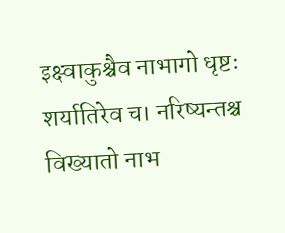इक्ष्वाकुश्चैव नाभागो धृष्टः शर्यातिरेव च। नरिष्यन्तश्च विख्यातो नाभ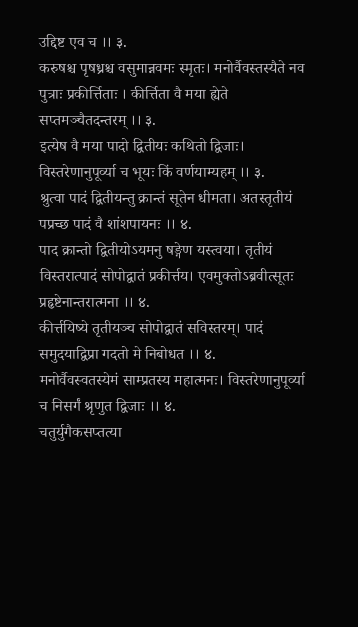उद्दिष्ट एव च ।। ३.
करुषश्च पृषध्रश्च वसुमान्नवमः स्मृतः। मनोर्वैवस्तस्यैते नव पुत्राः प्रकीर्त्तिताः । कीर्त्तिता वै मया ह्येते सप्तमञ्चैतदन्तरम् ।। ३.
इत्येष वै मया पादो द्वितीयः कथितो द्विजाः। विस्तरेणानुपूर्व्या च भूयः किं वर्णयाम्यहम् ।। ३.
श्रुत्वा पादं द्वितीयन्तु क्रान्तं सूतेन धीमता। अतस्तृतीयं पप्रच्छ पादं वै शांशपायनः ।। ४.
पाद क्रान्तो द्वितीयोऽयमनु षङ्गेण यस्त्वया। तृतीयं विस्तरात्पादं सोपोद्वातं प्रकीर्त्तय। एवमुक्तोऽब्रवीत्सूतः प्रहृष्टेनान्तरात्मना ।। ४.
कीर्त्तयिष्ये तृतीयञ्च सोपोद्वातं सविस्तरम्। पादं समुदयाद्विप्रा गदतो मे निबोधत ।। ४.
मनोर्वैवस्वतस्येमं साम्प्रतस्य महात्मनः। विस्तरेणानुपूर्व्या च निसर्गं श्रृणुत द्विजाः ।। ४.
चतुर्युगैकसप्तत्या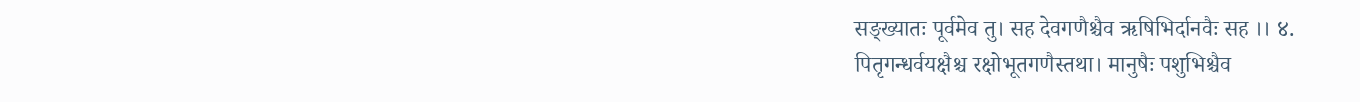सङ्ख्यातः पूर्वमेव तु। सह देवगणैश्चैव ऋषिभिर्दानवैः सह ।। ४.
पितृगन्धर्वयक्षैश्च रक्षोभूतगणैस्तथा। मानुषैः पशुभिश्चैव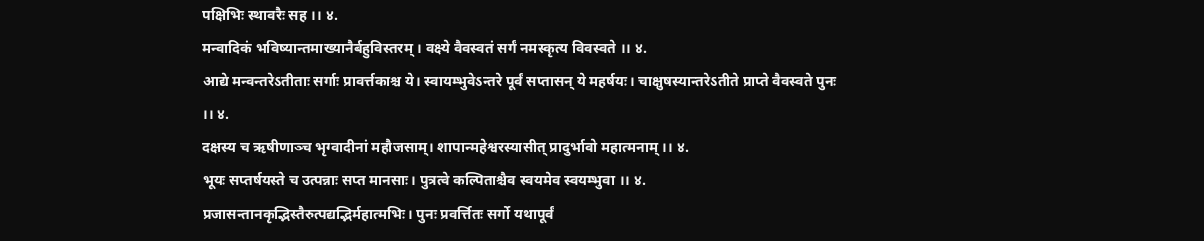पक्षिभिः स्थावरैः सह ।। ४.
मन्वादिकं भविष्यान्तमाख्यानैर्बहुविस्तरम् । वक्ष्ये वैवस्वतं सर्गं नमस्कृत्य विवस्वते ।। ४.
आद्ये मन्वन्तरेऽतीताः सर्गाः प्रावर्त्तकाश्च ये। स्वायम्भुवेऽन्तरे पूर्वं सप्तासन् ये महर्षयः। चाक्षुषस्यान्तरेऽतीते प्राप्ते वैवस्वते पुनः ।। ४.
दक्षस्य च ऋषीणाञ्च भृग्वादीनां महौजसाम्। शापान्महेश्वरस्यासीत् प्रादुर्भावो महात्मनाम् ।। ४.
भूयः सप्तर्षयस्ते च उत्पन्नाः सप्त मानसाः। पुत्रत्वे कल्पिताश्चैव स्वयमेव स्वयम्भुवा ।। ४.
प्रजासन्तानकृद्भिस्तैरुत्पद्यद्भिर्महात्मभिः। पुनः प्रवर्त्तितः सर्गो यथापूर्वं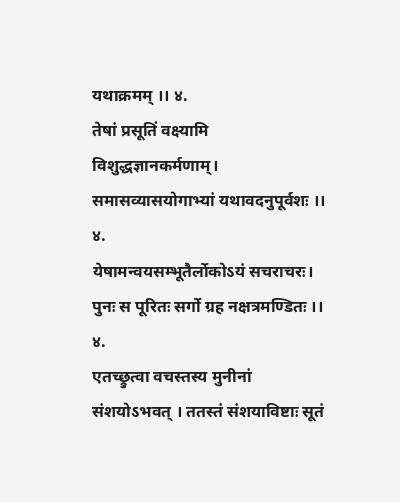यथाक्रमम् ।। ४.
तेषां प्रसूतिं वक्ष्यामि विशुद्धज्ञानकर्मणाम्। समासव्यासयोगाभ्यां यथावदनुपूर्वशः ।। ४.
येषामन्वयसम्भूतैर्लोकोऽयं सचराचरः। पुनः स पूरितः सर्गो ग्रह नक्षत्रमण्डितः ।। ४.
एतच्छ्रुत्वा वचस्तस्य मुनीनां संशयोऽभवत् । ततस्तं संशयाविष्टाः सूतं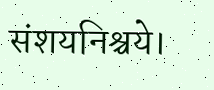संशयनिश्चये।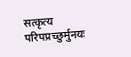सत्कृत्य परिपप्रच्छुर्मुनयः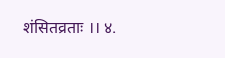शंसितव्रताः ।। ४.